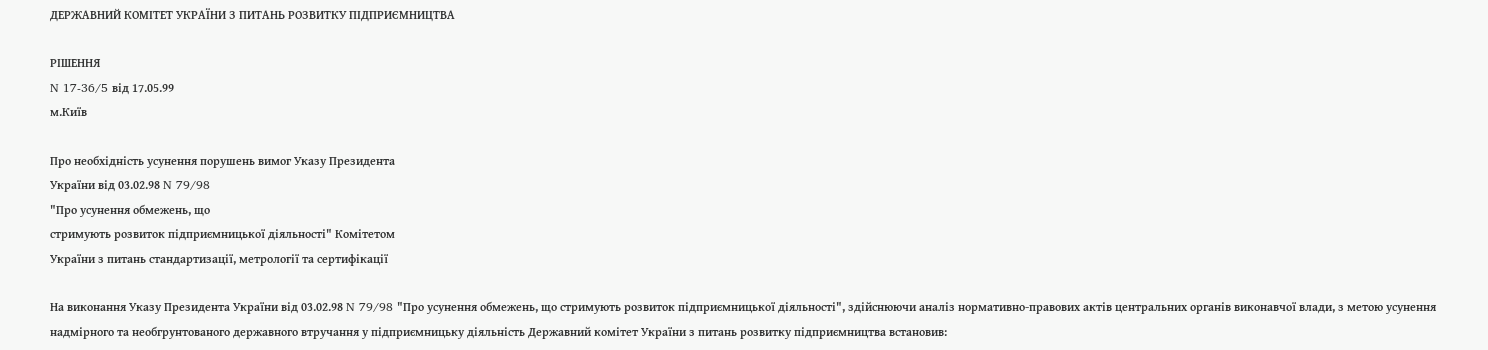ДЕРЖАВНИЙ КОМІТЕТ УКРАЇНИ З ПИТАНЬ РОЗВИТКУ ПІДПРИЄМНИЦТВА

РІШЕННЯ
N 17-36/5 від 17.05.99
м.Київ

Про необхідність усунення порушень вимог Указу Президента
України від 03.02.98 N 79/98
"Про усунення обмежень, що
стримують розвиток підприємницької діяльності" Комітетом
України з питань стандартизації, метрології та сертифікації

На виконання Указу Президента України від 03.02.98 N 79/98 "Про усунення обмежень, що стримують розвиток підприємницької діяльності", здійснюючи аналіз нормативно-правових актів центральних органів виконавчої влади, з метою усунення надмірного та необгрунтованого державного втручання у підприємницьку діяльність Державний комітет України з питань розвитку підприємництва встановив: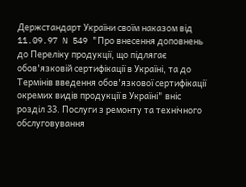Держстандарт України своїм наказом від 11.09.97 N 549 "Про внесення доповнень до Переліку продукції, що підлягає обов'язковій сертифікації в Україні, та до Термінів введення обов'язкової сертифікації окремих видів продукції в Україні" вніс розділ 33. Послуги з ремонту та технічного обслуговування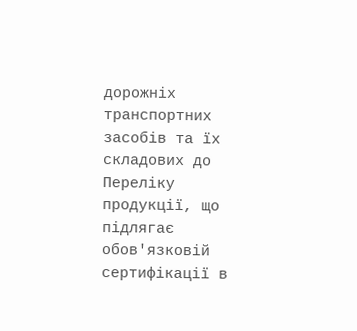дорожніх транспортних засобів та їх складових до Переліку продукції, що підлягає обов'язковій сертифікації в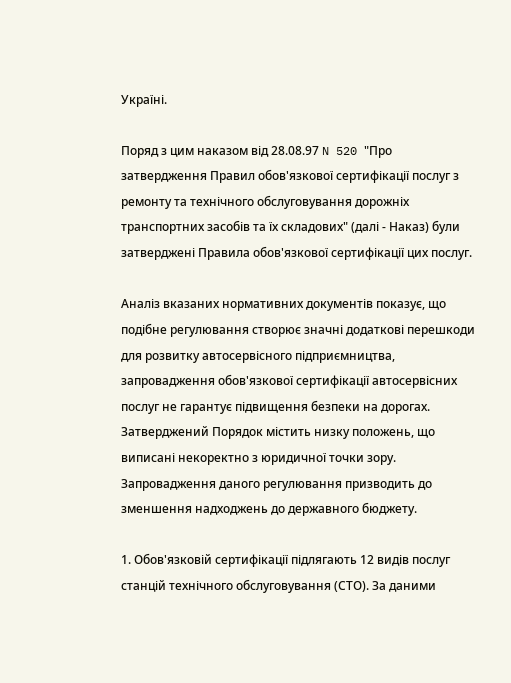Україні.

Поряд з цим наказом від 28.08.97 N 520 "Про затвердження Правил обов'язкової сертифікації послуг з ремонту та технічного обслуговування дорожніх транспортних засобів та їх складових" (далі - Наказ) були затверджені Правила обов'язкової сертифікації цих послуг.

Аналіз вказаних нормативних документів показує, що подібне регулювання створює значні додаткові перешкоди для розвитку автосервісного підприємництва, запровадження обов'язкової сертифікації автосервісних послуг не гарантує підвищення безпеки на дорогах. Затверджений Порядок містить низку положень, що виписані некоректно з юридичної точки зору. Запровадження даного регулювання призводить до зменшення надходжень до державного бюджету.

1. Обов'язковій сертифікації підлягають 12 видів послуг станцій технічного обслуговування (СТО). За даними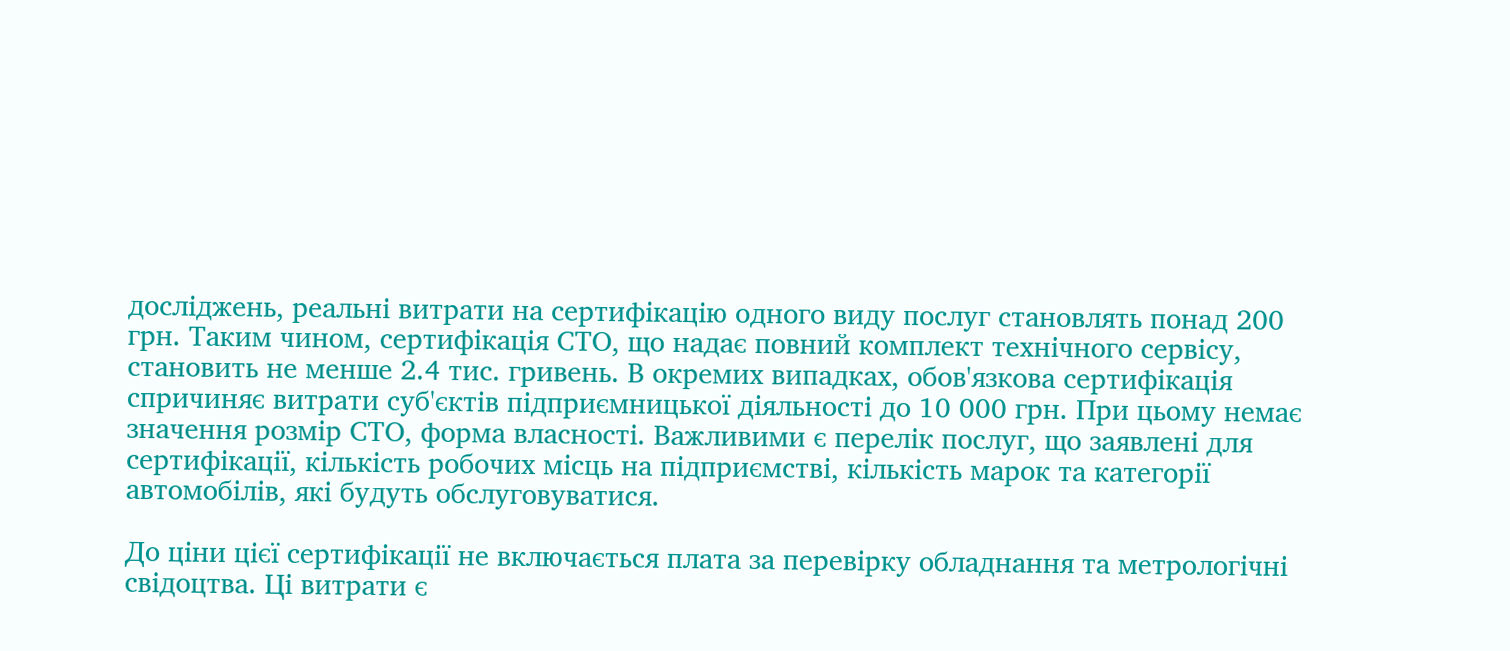досліджень, реальні витрати на сертифікацію одного виду послуг становлять понад 200 грн. Таким чином, сертифікація СТО, що надає повний комплект технічного сервісу, становить не менше 2.4 тис. гривень. В окремих випадках, обов'язкова сертифікація спричиняє витрати суб'єктів підприємницької діяльності до 10 000 грн. При цьому немає значення розмір СТО, форма власності. Важливими є перелік послуг, що заявлені для сертифікації, кількість робочих місць на підприємстві, кількість марок та категорії автомобілів, які будуть обслуговуватися.

До ціни цієї сертифікації не включається плата за перевірку обладнання та метрологічні свідоцтва. Ці витрати є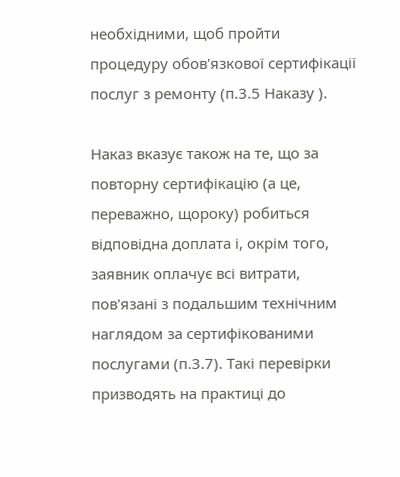необхідними, щоб пройти процедуру обов'язкової сертифікації послуг з ремонту (п.3.5 Наказу ).

Наказ вказує також на те, що за повторну сертифікацію (а це, переважно, щороку) робиться відповідна доплата і, окрім того, заявник оплачує всі витрати, пов'язані з подальшим технічним наглядом за сертифікованими послугами (п.3.7). Такі перевірки призводять на практиці до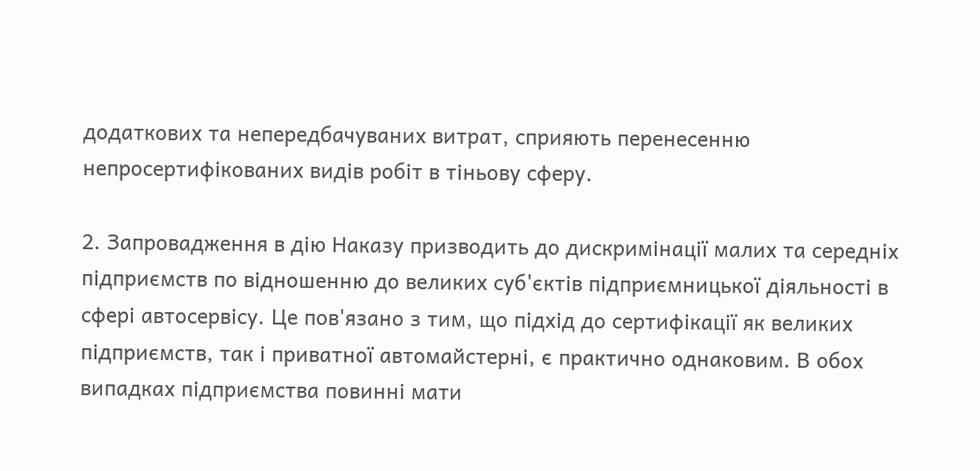додаткових та непередбачуваних витрат, сприяють перенесенню непросертифікованих видів робіт в тіньову сферу.

2. Запровадження в дію Наказу призводить до дискримінації малих та середніх підприємств по відношенню до великих суб'єктів підприємницької діяльності в сфері автосервісу. Це пов'язано з тим, що підхід до сертифікації як великих підприємств, так і приватної автомайстерні, є практично однаковим. В обох випадках підприємства повинні мати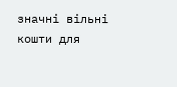значні вільні кошти для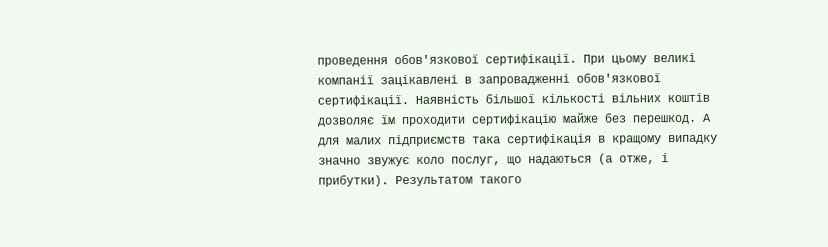проведення обов'язкової сертифікації. При цьому великі компанії зацікавлені в запровадженні обов'язкової сертифікації. Наявність більшої кількості вільних коштів дозволяє їм проходити сертифікацію майже без перешкод. А для малих підприємств така сертифікація в кращому випадку значно звужує коло послуг, що надаються (а отже, і прибутки). Результатом такого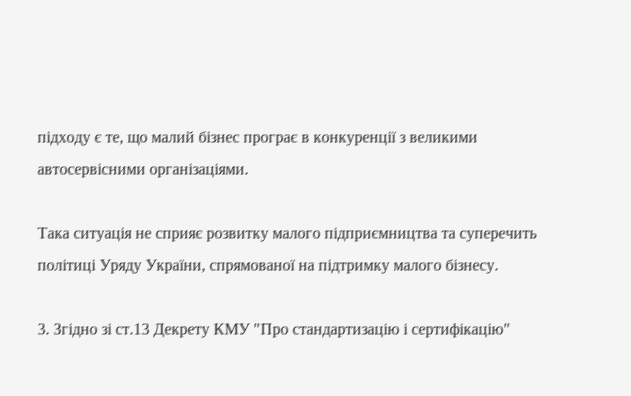підходу є те, що малий бізнес програє в конкуренції з великими автосервісними організаціями.

Така ситуація не сприяє розвитку малого підприємництва та суперечить політиці Уряду України, спрямованої на підтримку малого бізнесу.

3. Згідно зі ст.13 Декрету КМУ "Про стандартизацію і сертифікацію"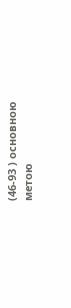(46-93 ) основною метою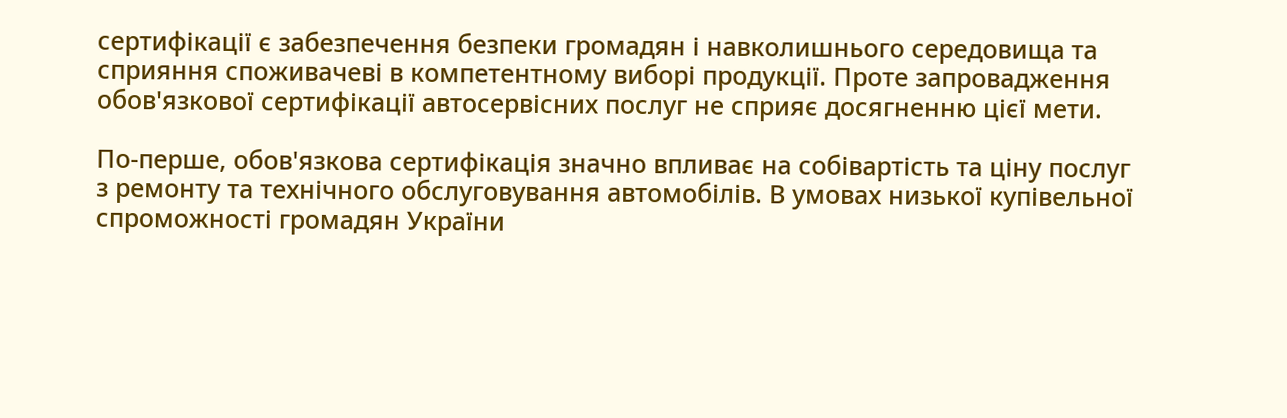сертифікації є забезпечення безпеки громадян і навколишнього середовища та сприяння споживачеві в компетентному виборі продукції. Проте запровадження обов'язкової сертифікації автосервісних послуг не сприяє досягненню цієї мети.

По-перше, обов'язкова сертифікація значно впливає на собівартість та ціну послуг з ремонту та технічного обслуговування автомобілів. В умовах низької купівельної спроможності громадян України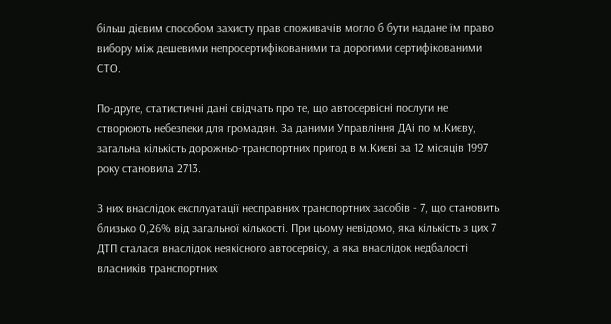більш дієвим способом захисту прав споживачів могло б бути надане їм право вибору між дешевими непросертифікованими та дорогими сертифікованими СТО.

По-друге, статистичні дані свідчать про те, що автосервісні послуги не створюють небезпеки для громадян. За даними Управління ДАі по м.Києву, загальна кількість дорожньо-транспортних пригод в м.Києві за 12 місяців 1997 року становила 2713.

З них внаслідок експлуатації несправних транспортних засобів - 7, що становить близько 0,26% від загальної кількості. При цьому невідомо, яка кількість з цих 7 ДТП сталася внаслідок неякісного автосервісу, а яка внаслідок недбалості власників транспортних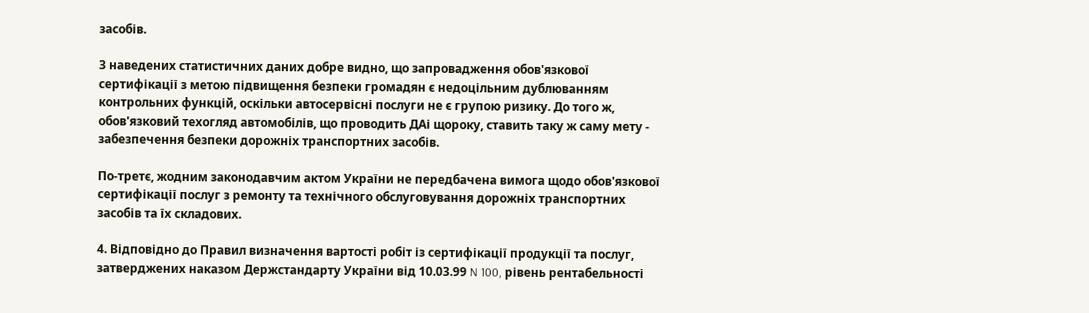засобів.

З наведених статистичних даних добре видно, що запровадження обов'язкової сертифікації з метою підвищення безпеки громадян є недоцільним дублюванням контрольних функцій, оскільки автосервісні послуги не є групою ризику. До того ж, обов'язковий техогляд автомобілів, що проводить ДАі щороку, ставить таку ж саму мету - забезпечення безпеки дорожніх транспортних засобів.

По-третє, жодним законодавчим актом України не передбачена вимога щодо обов'язкової сертифікації послуг з ремонту та технічного обслуговування дорожніх транспортних засобів та їх складових.

4. Відповідно до Правил визначення вартості робіт із сертифікації продукції та послуг, затверджених наказом Держстандарту України від 10.03.99 N 100, рівень рентабельності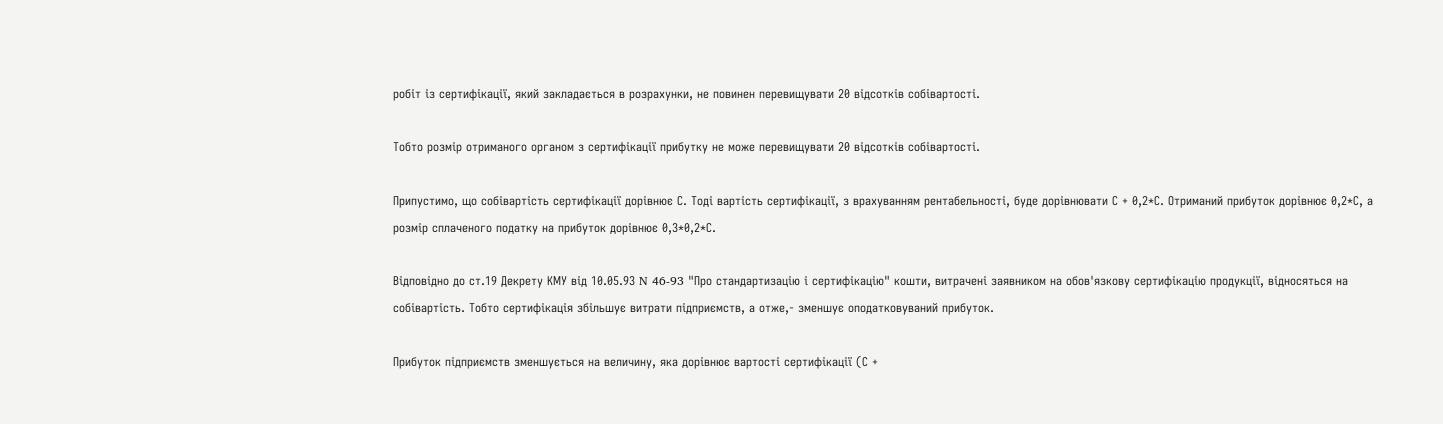робіт із сертифікації, який закладається в розрахунки, не повинен перевищувати 20 відсотків собівартості.

Тобто розмір отриманого органом з сертифікації прибутку не може перевищувати 20 відсотків собівартості.

Припустимо, що собівартість сертифікації дорівнює С. Тоді вартість сертифікації, з врахуванням рентабельності, буде дорівнювати С + 0,2*С. Отриманий прибуток дорівнює 0,2*С, а розмір сплаченого податку на прибуток дорівнює 0,3*0,2*С.

Відповідно до ст.19 Декрету КМУ від 10.05.93 N 46-93 "Про стандартизацію і сертифікацію" кошти, витрачені заявником на обов'язкову сертифікацію продукції, відносяться на собівартість. Тобто сертифікація збільшує витрати підприємств, а отже,- зменшує оподатковуваний прибуток.

Прибуток підприємств зменшується на величину, яка дорівнює вартості сертифікації (С +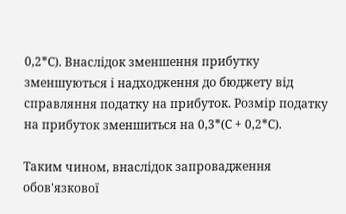0,2*С). Внаслідок зменшення прибутку зменшуються і надходження до бюджету від справляння податку на прибуток. Розмір податку на прибуток зменшиться на 0,3*(С + 0,2*С).

Таким чином, внаслідок запровадження обов'язкової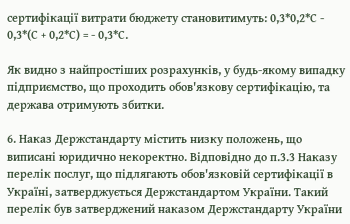сертифікації витрати бюджету становитимуть: 0,3*0,2*С - 0,3*(С + 0,2*С) = - 0,3*С.

Як видно з найпростіших розрахунків, у будь-якому випадку підприємство, що проходить обов'язкову сертифікацію, та держава отримують збитки.

6. Наказ Держстандарту містить низку положень, що виписані юридично некоректно. Відповідно до п.3.3 Наказу перелік послуг, що підлягають обов'язковій сертифікації в Україні, затверджується Держстандартом України. Такий перелік був затверджений наказом Держстандарту України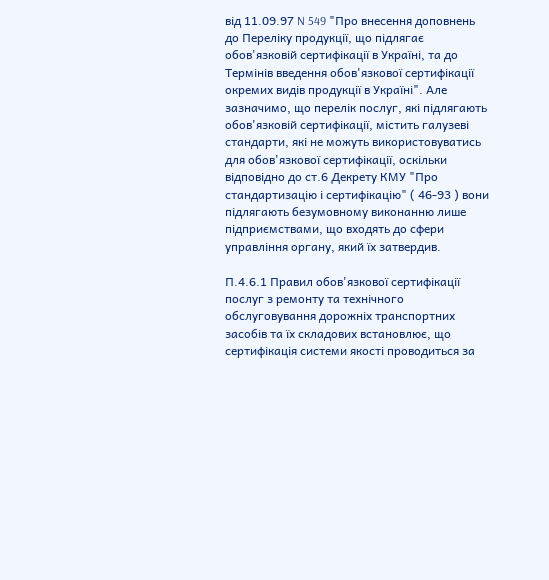від 11.09.97 N 549 "Про внесення доповнень до Переліку продукції, що підлягає обов'язковій сертифікації в Україні, та до Термінів введення обов'язкової сертифікації окремих видів продукції в Україні". Але зазначимо, що перелік послуг, які підлягають обов'язковій сертифікації, містить галузеві стандарти, які не можуть використовуватись для обов'язкової сертифікації, оскільки відповідно до ст.6 Декрету КМУ "Про стандартизацію і сертифікацію" ( 46-93 ) вони підлягають безумовному виконанню лише підприємствами, що входять до сфери управління органу, який їх затвердив.

П.4.6.1 Правил обов'язкової сертифікації послуг з ремонту та технічного обслуговування дорожніх транспортних засобів та їх складових встановлює, що сертифікація системи якості проводиться за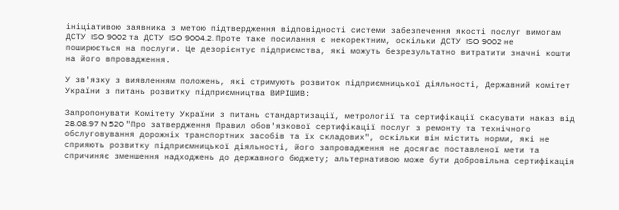ініціативою заявника з метою підтвердження відповідності системи забезпечення якості послуг вимогам ДСТУ ISO 9002 та ДСТУ ISO 9004.2. Проте таке посилання є некоректним, оскільки ДСТУ ISO 9002 не поширюється на послуги. Це дезорієнтує підприємства, які можуть безрезультатно витратити значні кошти на його впровадження.

У зв'язку з виявленням положень, які стримують розвиток підприємницької діяльності, Державний комітет України з питань розвитку підприємництва ВИРІШИВ:

Запропонувати Комітету України з питань стандартизації, метрології та сертифікації скасувати наказ від 28.08.97 N 520 "Про затвердження Правил обов'язкової сертифікації послуг з ремонту та технічного обслуговування дорожніх транспортних засобів та їх складових", оскільки він містить норми, які не сприяють розвитку підприємницької діяльності, його запровадження не досягає поставленої мети та спричиняє зменшення надходжень до державного бюджету; альтернативою може бути добровільна сертифікація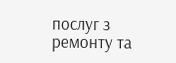послуг з ремонту та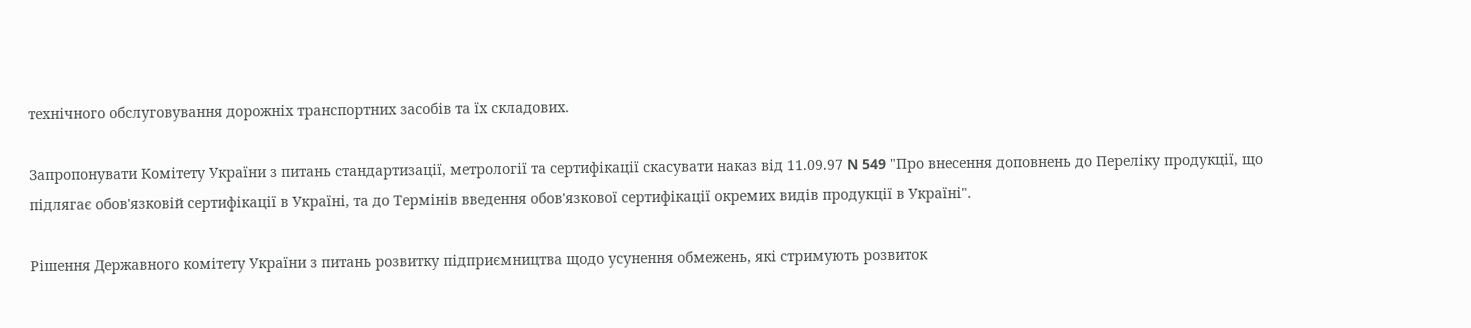технічного обслуговування дорожніх транспортних засобів та їх складових.

Запропонувати Комітету України з питань стандартизації, метрології та сертифікації скасувати наказ від 11.09.97 N 549 "Про внесення доповнень до Переліку продукції, що підлягає обов'язковій сертифікації в Україні, та до Термінів введення обов'язкової сертифікації окремих видів продукції в Україні".

Рішення Державного комітету України з питань розвитку підприємництва щодо усунення обмежень, які стримують розвиток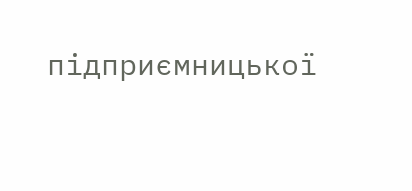підприємницької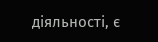діяльності, є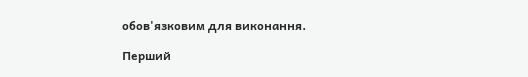обов'язковим для виконання.

Перший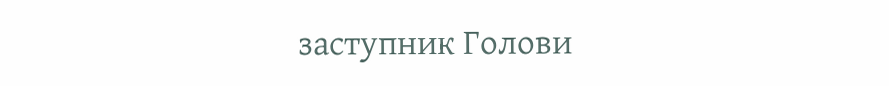заступник Голови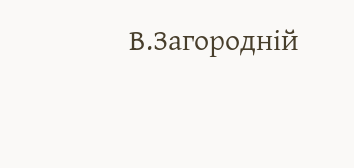В.Загородній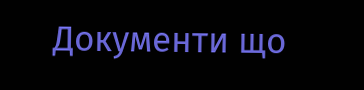Документи що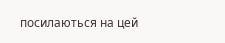посилаються на цей